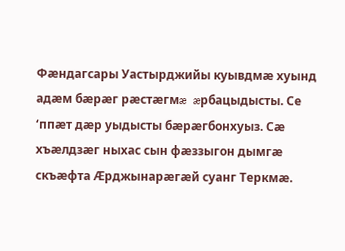Фæндагсары Уастырджийы куывдмæ хуынд адæм бæрæг рæстæгмæ æрбацыдысты. Се ‘ппæт дæр уыдысты бæрæгбонхуыз. Сæ хъæлдзæг ныхас сын фæззыгон дымгæ скъæфта Æрджынарæгæй суанг Теркмæ.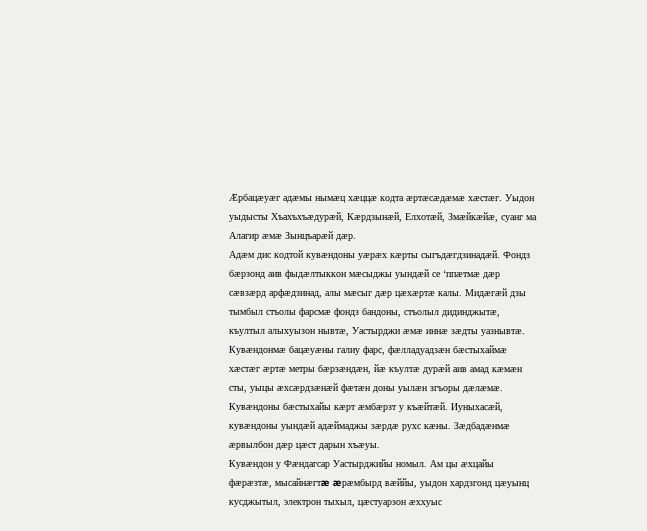Æрбацæуæг адæмы нымæц хæццæ кодта æртæсæдæмæ хæстæг. Уыдон уыдысты Хъахъхъæдурæй, Кæрдзынæй, Елхотæй, Змæйкæйæ, суанг ма Алагир æмæ Зынцъарæй дæр.
Адæм дис кодтой кувæндоны уæрæх кæрты сыгъдæгдзинадæй. Фондз бæрзонд аив фыдæлтыккон мæсыджы уындæй се ‘ппæтмæ дæр сæвзæрд арфæдзинад, алы мæсыг дæр цæхæртæ калы. Мидæгæй дзы тымбыл стъолы фарсмæ фондз бандоны, стъолыл дидинджытæ, къултыл алыхуызон нывтæ, Уастырджи æмæ иннæ зæдты уазнывтæ.
Кувæндонмæ бацæуæны галиу фарс, фæлладуадзæн бæстыхаймæ хæстæг æртæ метры бæрзæндæн, йæ къултæ дурæй аив амад кæмæн сты, уыцы æхсæрдзæнæй фæтæн доны уылæн згъоры дæлæмæ. Кувæндоны бæстыхайы кæрт æмбæрзт у къæйтæй. Иуныхасæй, кувæндоны уындæй адæймаджы зæрдæ рухс кæны. Зæдбадæнмæ æрвылбон дæр цæст дарын хъæуы.
Кувæндон у Фæндагсар Уастырджийы номыл. Ам цы æхцайы фæрæзтæ, мысайнæгтæ æрæмбырд вæййы, уыдон хардзгонд цæуынц кусджытыл, электрон тыхыл, цæстуарзон æххуыс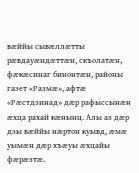вæййы сывæллæтты рæвдауæндæттæн, скъолатæн, фæкæсинаг бинонтæн, районы газет «Размæ», афтæ «Рæстдзинад» дæр рафыссынæн æхца рахай кæнынц. Алы аз дæр дзы вæййы нæртон куывд, æмæ уымæн дæр хъæуы æхцайы фæрæзтæ.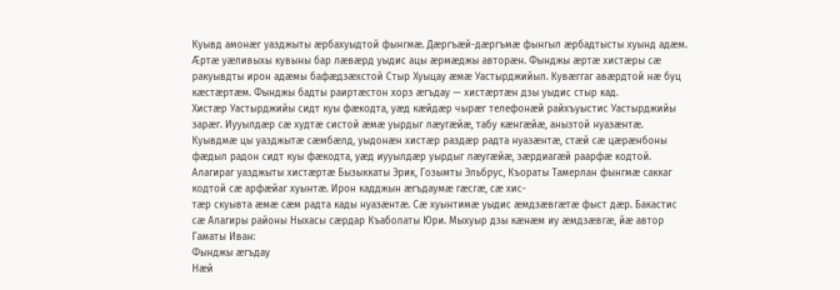Куывд амонæг уазджыты æрбахуыдтой фынгмæ. Дæргъæй-дæргъмæ фынгыл æрбадтысты хуынд адæм. Æртæ уæливыхы кувыны бар лæвæрд уыдис ацы æрмæджы авторæн. Фынджы æртæ хистæры сæ ракуывдты ирон адæмы бафæдзæхстой Стыр Хуыцау æмæ Уастырджийыл. Кувæггаг авæрдтой нæ буц кæстæртæм. Фынджы бадты раиртæстон хорз æгъдау — хистæртæн дзы уыдис стыр кад.
Хистæр Уастырджийы сидт куы фæкодта, уæд кæйдæр чырæг телефонæй райхъуыстис Уастырджийы зарæг. Иууылдæр сæ худтæ систой æмæ уырдыг лæугæйæ, табу кæнгæйæ, анызтой нуазæнтæ.
Куывдмæ цы уазджытæ сæмбæлд, уыдонæн хистæр раздæр радта нуазæнтæ, стæй сæ цæрæнбоны фæдыл радон сидт куы фæкодта, уæд иууылдæр уырдыг лæугæйæ, зæрдиагæй раарфæ кодтой.
Алагираг уазджыты хистæртæ Бызыккаты Эрик, Гозымты Эльбрус, Къораты Тамерлан фынгмæ саккаг кодтой сæ арфæйаг хуынтæ. Ирон кадджын æгъдаумæ гæсгæ, сæ хис-
тæр скуывта æмæ сæм радта кады нуазæнтæ. Сæ хуынтимæ уыдис æмдзæвгæтæ фыст дæр. Бакастис сæ Алагиры районы Ныхасы сæрдар Къаболаты Юри. Мыхуыр дзы кæнæм иу æмдзæвгæ, йæ автор Гаматы Иван:
Фынджы æгъдау
Нæй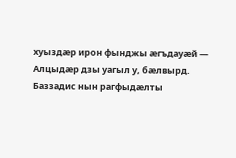хуыздæр ирон фынджы æгъдауæй —
Алцыдæр дзы уагыл у, бæлвырд.
Баззадис нын рагфыдæлты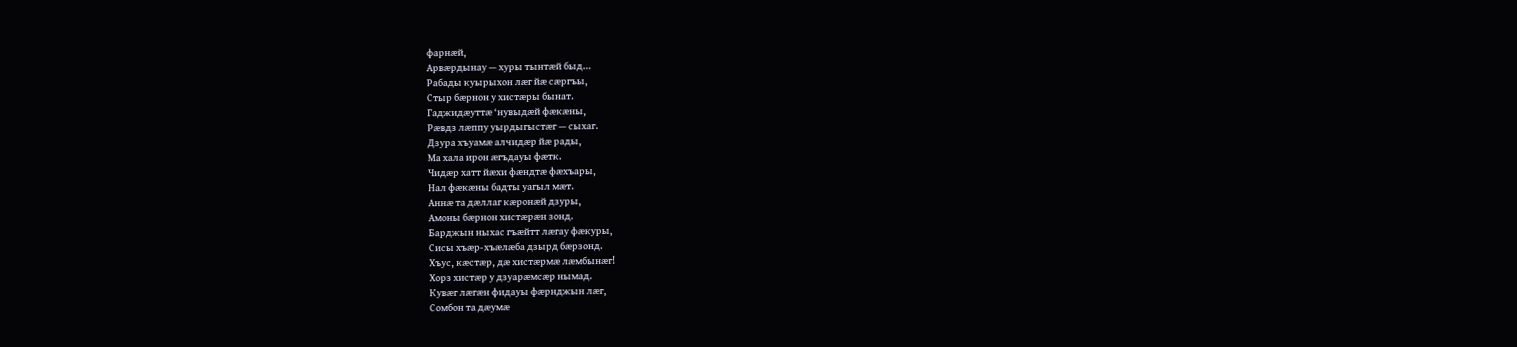фарнæй,
Арвæрдынау — хуры тынтæй быд…
Рабады куырыхон лæг йæ сæргъы,
Стыр бæрнон у хистæры бынат.
Гаджидæуттæ ‘нувыдæй фæкæны,
Рæвдз лæппу уырдыгыстæг — сыхаг.
Дзура хъуамæ алчидæр йæ рады,
Ма хала ирон æгъдауы фæтк.
Чидæр хатт йæхи фæндтæ фæхъары,
Нал фæкæны бадты уагыл мæт.
Аннæ та дæллаг кæронæй дзуры,
Амоны бæрнон хистæрæн зонд.
Барджын ныхас гъæйтт лæгау фæкуры,
Сисы хъæр-хъæлæба дзырд бæрзонд.
Хъус, кæстæр, дæ хистæрмæ лæмбынæг!
Хорз хистæр у дзуарæмсæр нымад.
Кувæг лæгæн фидауы фæрнджын лæг,
Сомбон та дæумæ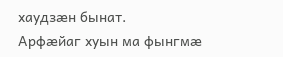хаудзæн бынат.
Арфæйаг хуын ма фынгмæ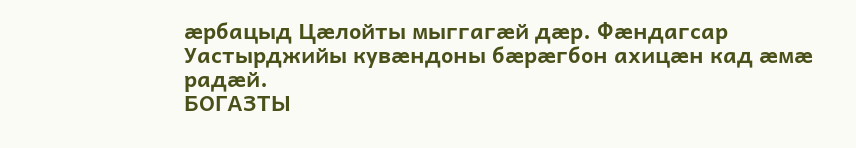æрбацыд Цæлойты мыггагæй дæр. Фæндагсар Уастырджийы кувæндоны бæрæгбон ахицæн кад æмæ радæй.
БОГАЗТЫ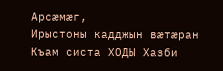Арсæмæг,
Ирыстоны кадджын вæтæран
Къам систа ХОДЫ Хазби